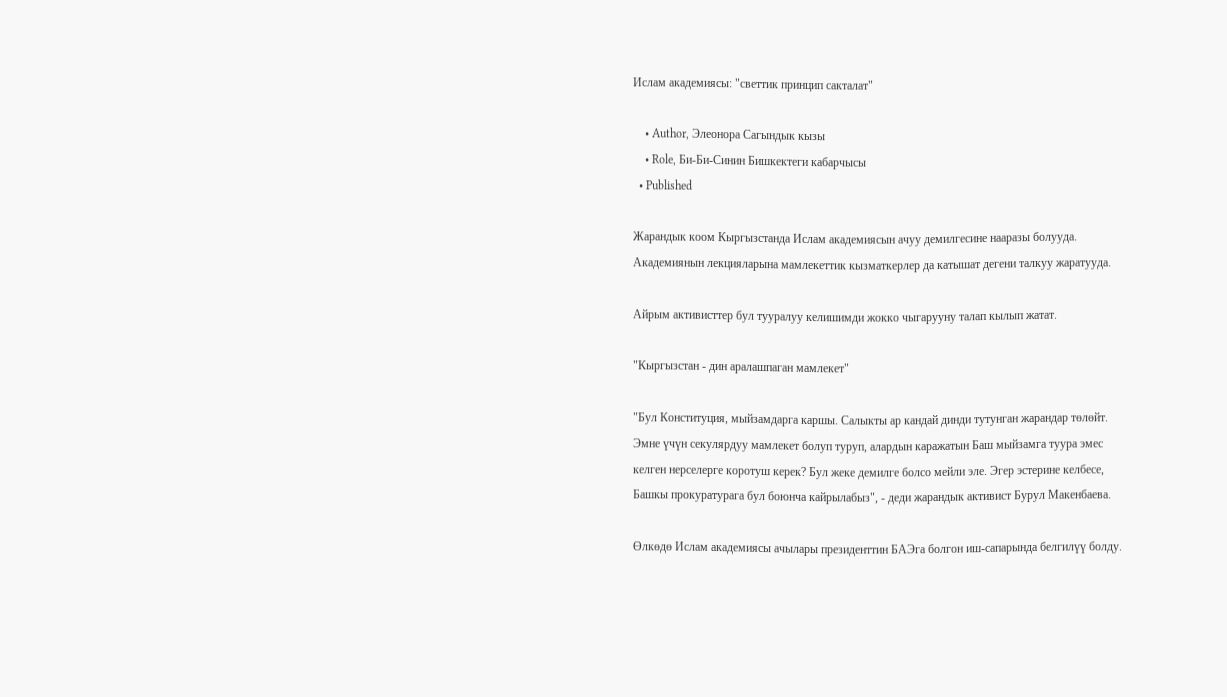Ислам академиясы: "светтик принцип сакталат"

    • Author, Элеонора Сагындык кызы
    • Role, Би-Би-Синин Бишкектеги кабарчысы
  • Published

Жарандык коом Кыргызстанда Ислам академиясын ачуу демилгесине нааразы болууда. Академиянын лекцияларына мамлекеттик кызматкерлер да катышат дегени талкуу жаратууда.

Айрым активисттер бул тууралуу келишимди жокко чыгарууну талап кылып жатат.

"Кыргызстан - дин аралашпаган мамлекет"

"Бул Конституция, мыйзамдарга каршы. Салыкты ар кандай динди тутунган жарандар төлөйт. Эмне үчүн секулярдуу мамлекет болуп туруп, алардын каражатын Баш мыйзамга туура эмес келген нерселерге коротуш керек? Бул жеке демилге болсо мейли эле. Эгер эстерине келбесе, Башкы прокуратурага бул боюнча кайрылабыз", - деди жарандык активист Бурул Макенбаева.

Өлкөдө Ислам академиясы ачылары президенттин БАЭга болгон иш-сапарында белгилүү болду.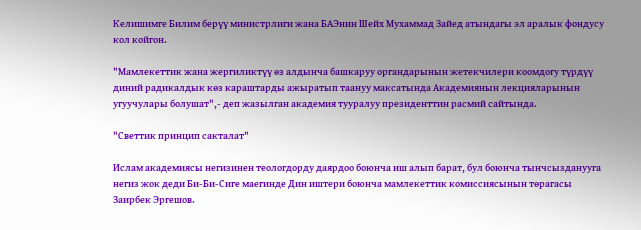Келишимге Билим берүү министрлиги жана БАЭнин Шейх Мухаммад Зайед атындагы эл аралык фондусу кол койгон.

"Мамлекеттик жана жергиликтүү өз алдынча башкаруу органдарынын жетекчилери коомдогу түрдүү диний радикалдык көз караштарды ажыратып таануу максатында Академиянын лекцияларынын угуучулары болушат",- деп жазылган академия тууралуу президенттин расмий сайтында.

"Светтик принцип сакталат"

Ислам академиясы негизинен теологдорду даярдоо боюнча иш алып барат, бул боюнча тынчсызданууга негиз жок деди Би-Би-Сиге маегинде Дин иштери боюнча мамлекеттик комиссиясынын төрагасы Заирбек Эргешов.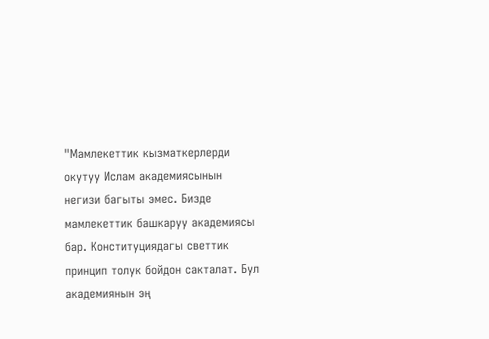"Мамлекеттик кызматкерлерди окутуу Ислам академиясынын негизи багыты эмес. Бизде мамлекеттик башкаруу академиясы бар. Конституциядагы светтик принцип толук бойдон сакталат. Бул академиянын эң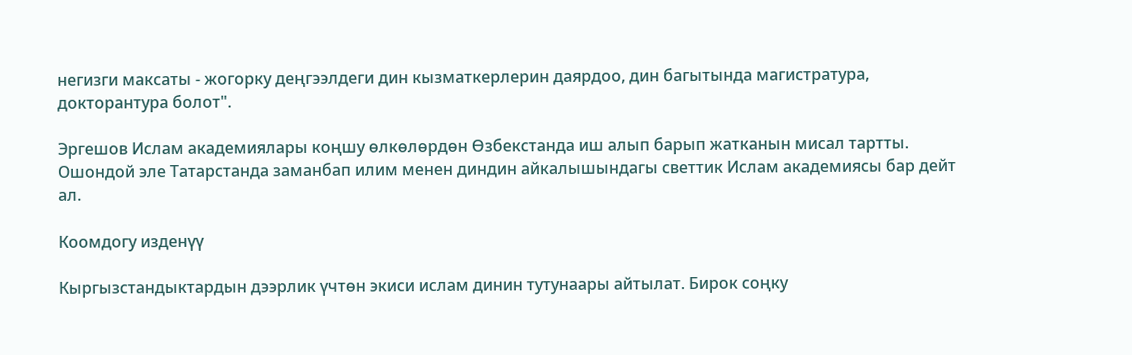негизги максаты - жогорку деңгээлдеги дин кызматкерлерин даярдоо, дин багытында магистратура, докторантура болот".

Эргешов Ислам академиялары коңшу өлкөлөрдөн Өзбекстанда иш алып барып жатканын мисал тартты. Ошондой эле Татарстанда заманбап илим менен диндин айкалышындагы светтик Ислам академиясы бар дейт ал.

Коомдогу изденүү

Кыргызстандыктардын дээрлик үчтөн экиси ислам динин тутунаары айтылат. Бирок соңку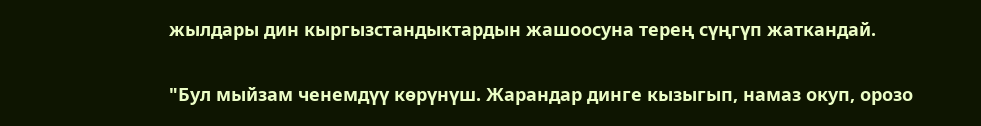жылдары дин кыргызстандыктардын жашоосуна терең сүңгүп жаткандай.

"Бул мыйзам ченемдүү көрүнүш. Жарандар динге кызыгып, намаз окуп, орозо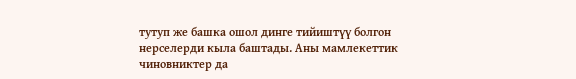тутуп же башка ошол динге тийиштүү болгон нерселерди кыла баштады. Аны мамлекеттик чиновниктер да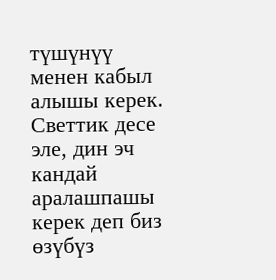түшүнүү менен кабыл алышы керек. Светтик десе эле, дин эч кандай аралашпашы керек деп биз өзүбүз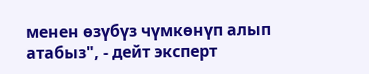менен өзүбүз чүмкөнүп алып атабыз", - дейт эксперт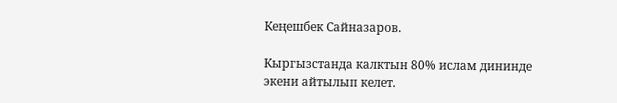Кеңешбек Сайназаров.

Кыргызстанда калктын 80% ислам дининде экени айтылып келет.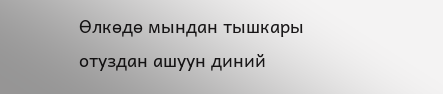Өлкөдө мындан тышкары отуздан ашуун диний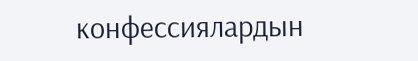конфессиялардын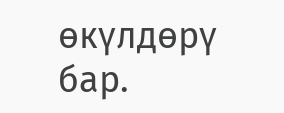өкүлдөрү бар.